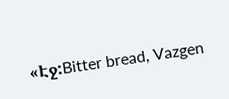«Էջ:Bitter bread, Vazgen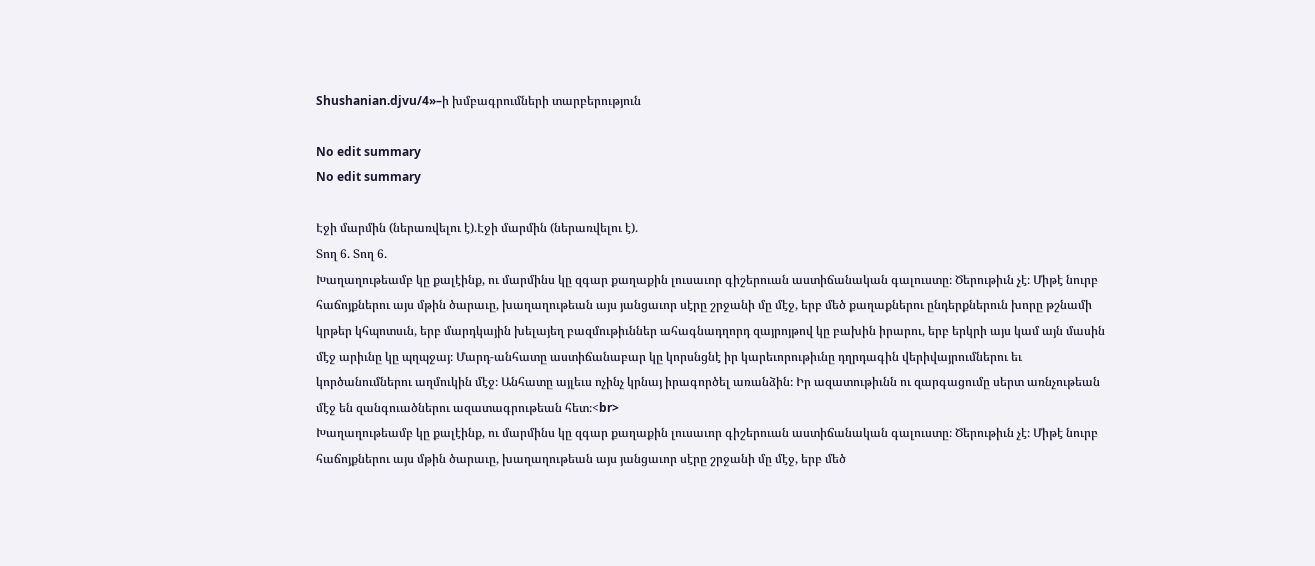Shushanian.djvu/4»–ի խմբագրումների տարբերություն

No edit summary
No edit summary

Էջի մարմին (ներառվելու է).Էջի մարմին (ներառվելու է).
Տող 6. Տող 6.
Խաղաղութեամբ կը քալէինք, ու մարմինս կը զգար քաղաքին լուսաւոր գիշերուան աստիճանական գալուստը։ Ծերութիւն չէ։ Միթէ նուրբ հաճոյքներու այս մթին ծարաւը, խաղաղութեան այս յանցաւոր սէրը շրջանի մը մէջ, երբ մեծ քաղաքներու ընդերքներուն խորը թշնամի կրթեր կհպոտսւն, երբ մարդկային խելայեղ բազմութիւններ ահագնադղորդ զայրոյթով կը բախին իրարու, երբ երկրի այս կամ այն մասին մէջ արիւնը կը պղպջայ։ Մարդ-անհատը աստիճանաբար կը կորսնցնէ իր կարեւորութիւնը դղրդագին վերիվայրումներու եւ կործանումներու աղմուկին մէջ։ Անհատը այլեւս ոչինչ կրնայ իրագործել առանձին։ Իր ազատութիւնն ու զարգացումը սերտ առնչութեան մէջ են զանգուածներու ազատագրութեան հետ։<br>
Խաղաղութեամբ կը քալէինք, ու մարմինս կը զգար քաղաքին լուսաւոր գիշերուան աստիճանական գալուստը։ Ծերութիւն չէ։ Միթէ նուրբ հաճոյքներու այս մթին ծարաւը, խաղաղութեան այս յանցաւոր սէրը շրջանի մը մէջ, երբ մեծ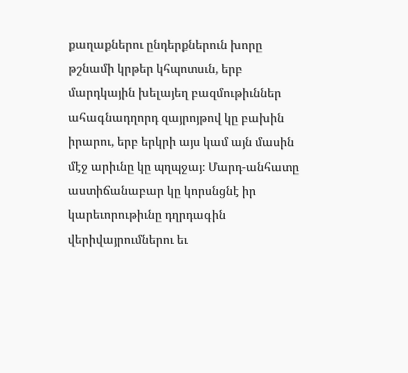քաղաքներու ընդերքներուն խորը թշնամի կրթեր կհպոտսւն, երբ մարդկային խելայեղ բազմութիւններ ահագնադղորդ զայրոյթով կը բախին իրարու, երբ երկրի այս կամ այն մասին մէջ արիւնը կը պղպջայ։ Մարդ-անհատը աստիճանաբար կը կորսնցնէ իր կարեւորութիւնը դղրդագին վերիվայրումներու եւ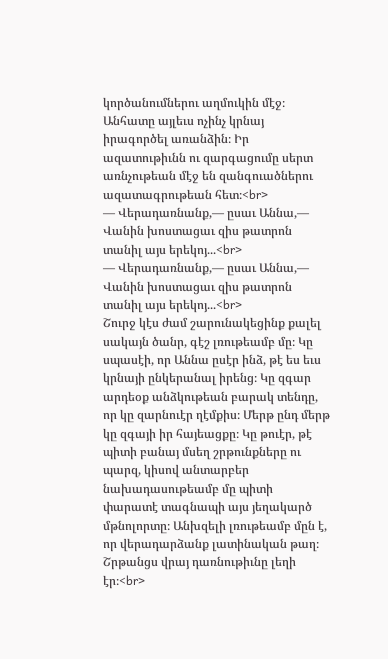կործանումներու աղմուկին մէջ։ Անհատը այլեւս ոչինչ կրնայ իրագործել առանձին։ Իր ազատութիւնն ու զարգացումը սերտ առնչութեան մէջ են զանգուածներու ազատագրութեան հետ։<br>
— Վերադառնանք,— ըսաւ Աննա,— Վանին խոստացաւ զիս թատրոն տանիլ այս երեկոյ...<br>
— Վերադառնանք,— ըսաւ Աննա,— Վանին խոստացաւ զիս թատրոն տանիլ այս երեկոյ...<br>
Շուրջ կէս ժամ շարունակեցինք քալել սակայն ծանր, գէշ լռութեամբ մը։ Կը սպասէի, որ Աննա ըսէր ինձ, թէ ես եւս կրնայի ընկերանալ իրենց։ Կը զգար արդեօք անձկութեան բարակ տենդը, որ կը զարնուէր ղէմքիս։ Մերթ ընդ մերթ կը զգայի իր հայեացքը։ Կը թուէր, թէ պիտի բանայ մսեղ շրթունքները ու պարզ, կիսով անտարբեր նախադասութեամբ մը պիտի փարատէ տագնապի այս յեղակարծ մթնոլորտը։ Անխզելի լռութեամբ մըն է, որ վերադարձանք լատինական թաղ։ Շրթանցս վրայ դառնութիւնը լեղի էր։<br>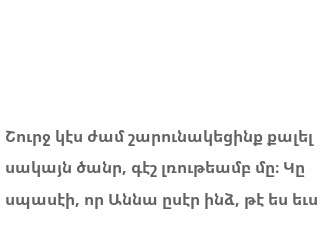Շուրջ կէս ժամ շարունակեցինք քալել սակայն ծանր, գէշ լռութեամբ մը։ Կը սպասէի, որ Աննա ըսէր ինձ, թէ ես եւս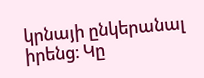կրնայի ընկերանալ իրենց։ Կը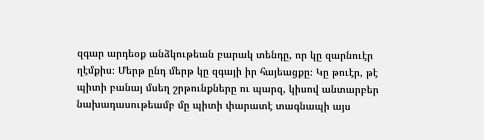զգար արդեօք անձկութեան բարակ տենդը, որ կը զարնուէր ղէմքիս։ Մերթ ընդ մերթ կը զգայի իր հայեացքը։ Կը թուէր, թէ պիտի բանայ մսեղ շրթունքները ու պարզ, կիսով անտարբեր նախադասութեամբ մը պիտի փարատէ տագնապի այս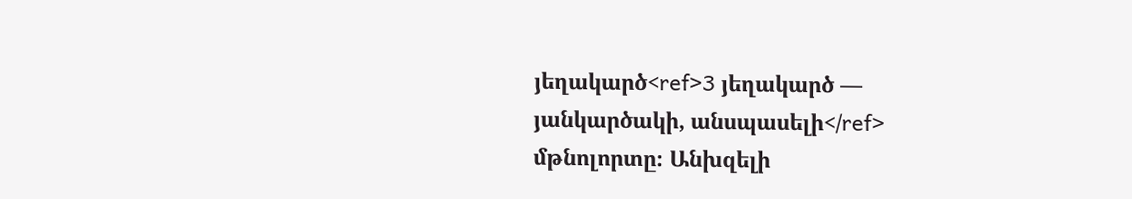յեղակարծ<ref>3 յեղակարծ — յանկարծակի, անսպասելի</ref> մթնոլորտը։ Անխզելի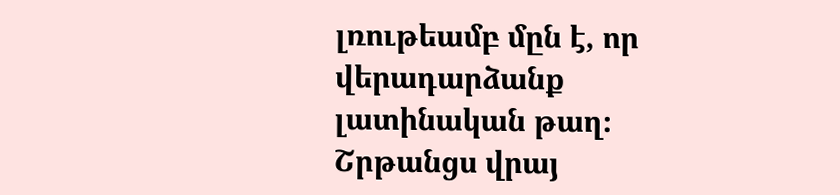լռութեամբ մըն է, որ վերադարձանք լատինական թաղ։ Շրթանցս վրայ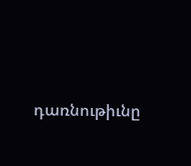դառնութիւնը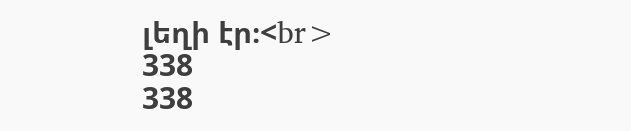լեղի էր։<br>
338
338